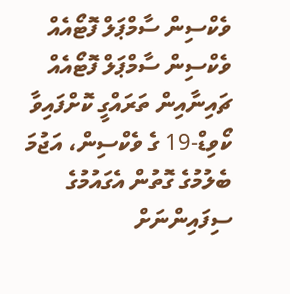ވެކްސިން ސާމްޕަލް ފޮޓޯއެއް
ވެކްސިން ސާމްޕަލް ފޮޓޯއެއް
ޗައިނާއިން ތަރައްގީ ކޮށްފައިވާ ކޯވިޑް-19 ގެ ވެކްސިން، އަޖުމަ ބެލުމުގެ ގޮތުން އެގައުމުގެ ސިފައިންނަށް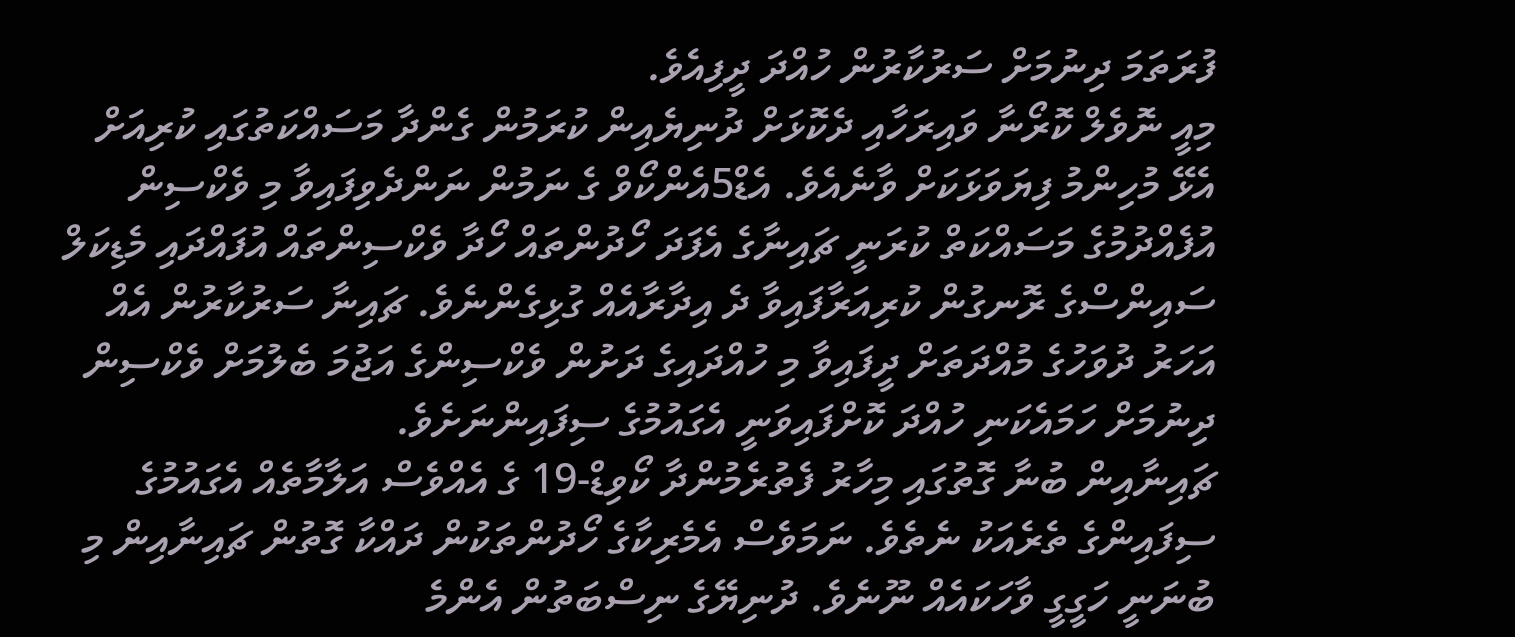ފުރަތަމަ ދިނުމަށް ސަރުކާރުން ހުއްދަ ދީފިއެވެ.
މިއީ ނޮވެލް ކޮރޯނާ ވައިރަހާއި ދެކޮޅަށް ދުނިޔެއިން ކުރަމުން ގެންދާ މަސައްކަތުގައި ކުރިއަށް އެޅޭ މުހިންމު ފިޔަވަޅަކަށް ވާނެއެވެ. އެޑް5އެންކޯވް ގެ ނަމުން ނަންދެވިފައިވާ މި ވެކްސިން އުފެއްދުމުގެ މަސައްކަތް ކުރަނީ ޗައިނާގެ އެފަދަ ހޯދުންތައް ހޯދާ ވެކްސިންތައް އުފައްދައި މެޑިކަލް ސައިންސްގެ ރޮނގުން ކުރިއަރާފައިވާ ދެ އިދާރާއެއް ގުޅިގެންނެވެ. ޗައިނާ ސަރުކާރުން އެއް އަހަރު ދުވަހުގެ މުއްދަތަށް ދީފައިވާ މި ހުއްދައިގެ ދަށުން ވެކްސިންގެ އަޖުމަ ބެލުމަށް ވެކްސިން ދިނުމަށް ހަމައެކަނި ހުއްދަ ކޮށްފައިވަނީ އެގައުމުގެ ސިފައިންނަށެވެ.
ޗައިނާއިން ބުނާ ގޮތުގައި މިހާރު ފެތުރެމުންދާ ކޯވިޑް-19 ގެ އެއްވެސް އަލާމާތެއް އެގައުމުގެ ސިފައިންގެ ތެރެއަކު ނެތެވެ. ނަމަވެސް އެމެރިކާގެ ހޯދުންތަކުން ދައްކާ ގޮތުން ޗައިނާއިން މި ބުނަނީ ހަގީގީ ވާހަކައެއް ނޫނެވެ. ދުނިޔޭގެ ނިސްބަތުން އެންމެ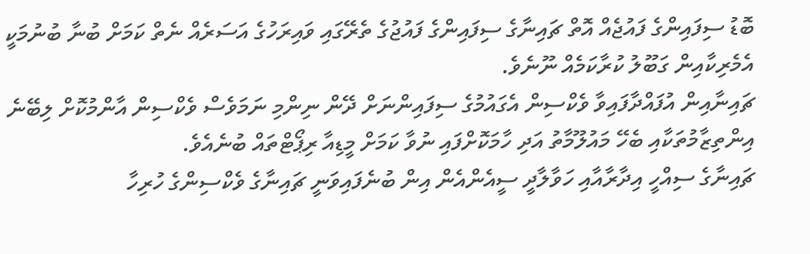ބޮޑު ސިފައިންގެ ފައުޖެއް އޮތް ޗައިނާގެ ސިފައިންގެ ފައުޖުގެ ތެރޭގައި ވައިރަހުގެ އަސަރެއް ނެތް ކަމަށް ބުނާ ބުނުމަކީ އެމެރިކާއިން ގަބޫލު ކުރާކަމެއް ނޫނެވެ.
ޗައިނާއިން އުފައްދާފައިވާ ވެކްސިން އެގައުމުގެ ސިފައިންނަށް ދޭން ނިންމި ނަމަވެސް ވެކްސިން އާންމުކޮށް ލިބޭނެ އިންތިޒާމުތަކާއި ބެހޭ މައުލޫމާތު އަދި ހާމަކޮށްފައި ނުވާ ކަމަށް މީޑިއާ ރިޕޯޓްތައް ބުނެއެވެ.
ޗައިނާގެ ސިއްހީ އިދާރާއާއި ހަވާލާދީ ސީއެންއެން އިން ބުނެފައިވަނީ ޗައިނާގެ ވެކްސިންގެ ހުރިހާ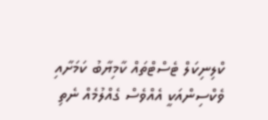ކްލިނިކަލް ޓެސްޓްތައް ކާމިޔާބު ކަމަށާއި ވެކްސިންއަކީ އެއްވެސް ގެއްލުމެއް ނެތި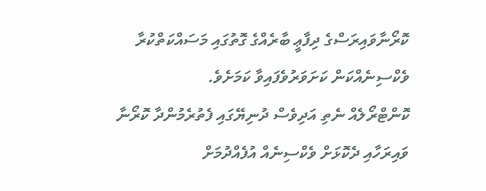ކޮރޯނާވައިރަސްގެ ދިފާޢީ ބާރެއްގެ ގޮތުގައި މަސައްކަތްކުރާ ވެކްސިނެއްކަން ކަށަވަރުވެފައިވާ ކަމަށެވެ.
ކޮންޓްރޯލެއް ނެތި އަދިވެސް ދުނިޔޭގައި ފެތުރެމުންދާ ކޮރޯނާ ވައިރަހާއި ދެކޮޅަށް ވެކްސިނެއް އުފެއްދުމަށް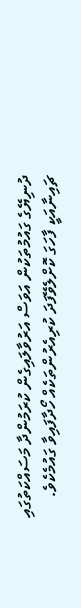ދުނިޔޭގެ ގައުމުތަކުން އަވަސް އަރުވާލައިގެން ކުރަމުންދާ މަސައްކަތުގައި ޗައިނާއަކީ ފާހަގަ ކޮށްލެވޭފަދަ ކުރިއެރުންތަކެއް ހޯދާފައިވާ ގައުމެކެވެ.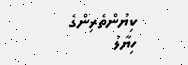ކިޔުންތެރިންގެ ހިޔާލު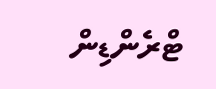ޓްރެންޑިން